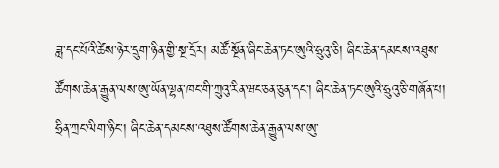ཟླ་དང་པོའི་ཚེས་ཉེར་དྲུག་ཉིན་གྱི་སྔ་དྲོར། མཚོ་སྔོན་ཞིང་ཆེན་ཏང་ཨུའི་ཧྲུའུ་ཅི། ཞིང་ཆེན་དམངས་འཐུས་ཚོགས་ཆེན་རྒྱུན་ལས་ཨུ་ཡོན་ལྷན་ཁང་གི་ཀྲུའུ་རིན་ཝང་ཅན་ཅུན་དང་། ཞིང་ཆེན་ཏང་ཨུའི་ཧྲུའུ་ཅི་གཞོན་པ། ཧྲིན་ཀྲང་ལིག་ཉིང་། ཞིང་ཆེན་དམངས་འཐུས་ཚོགས་ཆེན་རྒྱུན་ལས་ཨུ་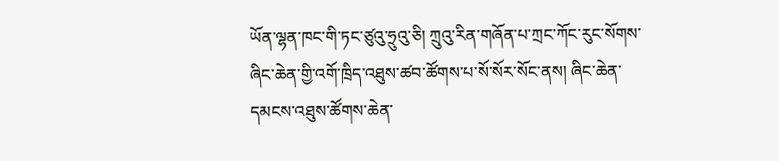ཡོན་ལྷན་ཁང་གི་ཏང་ཙུའུ་ཧྲུའུ་ཅི། ཀྲུའུ་རིན་གཞོན་པ་ཀྲང་ཀོང་རུང་སོགས་ཞིང་ཆེན་གྱི་འགོ་ཁྲིད་འཐུས་ཚབ་ཚོགས་པ་སོ་སོར་སོང་ནས། ཞིང་ཆེན་དམངས་འཐུས་ཚོགས་ཆེན་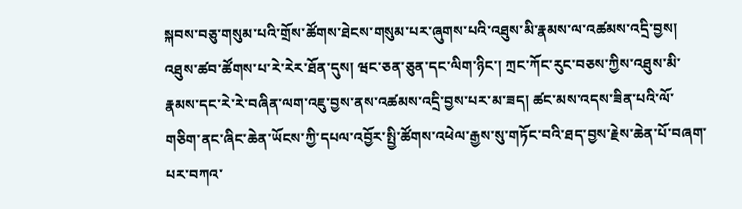སྐབས་བཅུ་གསུམ་པའི་གྲོས་ཚོགས་ཐེངས་གསུམ་པར་ཞུགས་པའི་འཐུས་མི་རྣམས་ལ་འཚམས་འདྲི་བྱས།
འཐུས་ཚབ་ཚོགས་པ་རེ་རེར་ཐོན་དུས། ཝང་ཅན་ཅུན་དང་ལིག་ཉིང་། ཀྲང་ཀོང་རུང་བཅས་ཀྱིས་འཐུས་མི་རྣམས་དང་རེ་རེ་བཞིན་ལག་འཇུ་བྱས་ནས་འཚམས་འདྲི་བྱས་པར་མ་ཟད། ཚང་མས་འདས་ཟིན་པའི་ལོ་གཅིག་ནང་ཞིང་ཆེན་ཡོངས་ཀྱི་དཔལ་འབྱོར་སྤྱི་ཚོགས་འཕེལ་རྒྱས་སུ་གཏོང་བའི་ཐད་བྱས་རྗེས་ཆེན་པོ་བཞག་པར་བཀའ་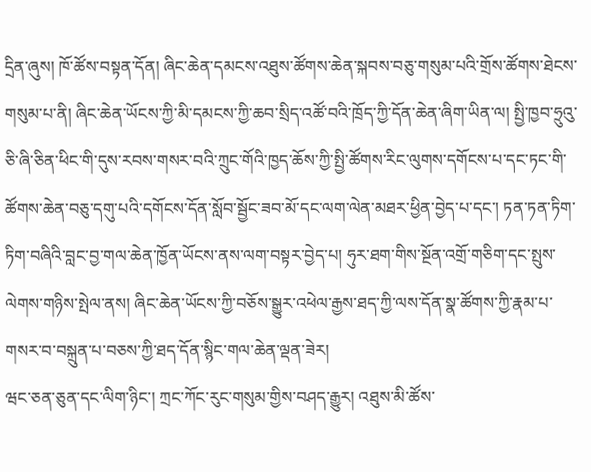དྲིན་ཞུས། ཁོ་ཚོས་བསྟན་དོན། ཞིང་ཆེན་དམངས་འཐུས་ཚོགས་ཆེན་སྐབས་བཅུ་གསུམ་པའི་གྲོས་ཚོགས་ཐེངས་གསུམ་པ་ནི། ཞིང་ཆེན་ཡོངས་ཀྱི་མི་དམངས་ཀྱི་ཆབ་སྲིད་འཚོ་བའི་ཁྲོད་ཀྱི་དོན་ཆེན་ཞིག་ཡིན་ལ། སྤྱི་ཁྱབ་ཧྲུའུ་ཅི་ཞི་ཅིན་ཕིང་གི་དུས་རབས་གསར་བའི་ཀྲུང་གོའི་ཁྱད་ཆོས་ཀྱི་སྤྱི་ཚོགས་རིང་ལུགས་དགོངས་པ་དང་ཏང་གི་ཚོགས་ཆེན་བཅུ་དགུ་པའི་དགོངས་དོན་སློབ་སྦྱོང་ཟབ་མོ་དང་ལག་ལེན་མཐར་ཕྱིན་བྱེད་པ་དང་། ཏན་ཏན་ཏིག་ཏིག་བཞིའི་བླང་བྱ་གལ་ཆེན་ཁྱོན་ཡོངས་ནས་ལག་བསྟར་བྱེད་པ། ཧུར་ཐག་གིས་སྔོན་འགྲོ་གཅིག་དང་སྤུས་ལེགས་གཉིས་སྤེལ་ནས། ཞིང་ཆེན་ཡོངས་ཀྱི་བཅོས་སྒྱུར་འཕེལ་རྒྱས་ཐད་ཀྱི་ལས་དོན་སྣ་ཚོགས་ཀྱི་རྣམ་པ་གསར་བ་བསྐྲུན་པ་བཅས་ཀྱི་ཐད་དོན་སྙིང་གལ་ཆེན་ལྡན་ཟེར།
ཝང་ཅན་ཅུན་དང་ལིག་ཉིང་། ཀྲང་ཀོང་རུང་གསུམ་གྱིས་བཤད་རྒྱུར། འཐུས་མི་ཚོས་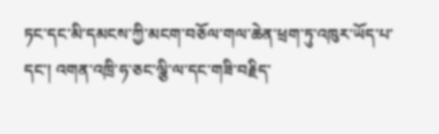ཏང་དང་མི་དམངས་ཀྱི་མངག་བཅོལ་གལ་ཆེན་ཕྲག་ཏུ་འཁུར་ཡོད་པ་དང་། འགན་འཁྲི་ཧ་ཅང་ལྕི་ལ་དང་གཟི་བརྗིད་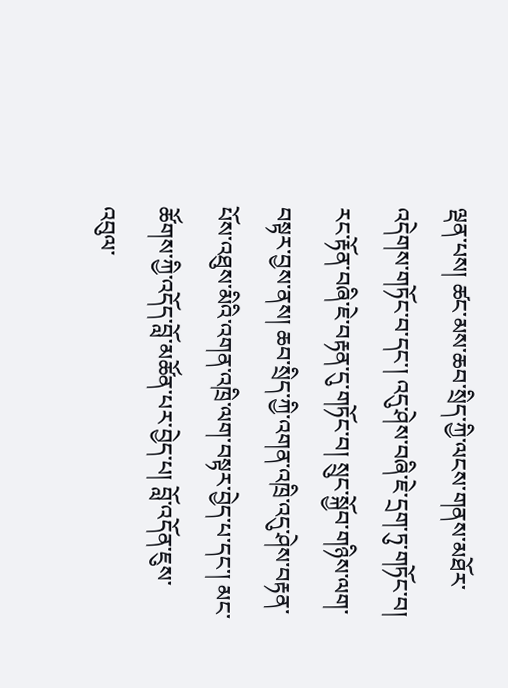ལྡན་པས། ཚང་མས་ཆབ་སྲིད་ཀྱི་ལངས་གནས་མཐོར་འདེགས་གཏོང་བ་དང་། འདུ་ཤེས་བཞི་ཇེ་དྲག་ཏུ་གཏོང་བ། རང་རྟོན་བཞི་ཇེ་བརྟན་དུ་གཏོང་བ། སྲུང་སྐྱོབ་གཉིས་ལག་བསྟར་བྱས་ནས། ཆབ་སྲིད་ཀྱི་འགན་འཁྲི་འདུ་ཤེས་བརྟན་པོས་འཐུས་མིའི་འགན་འཁྲི་ལག་བསྟར་བྱེད་པ་དང་། མང་ཚོགས་ཀྱི་འདོད་བློ་མཚོན་པར་བྱེད་པ། བློ་འདོན་ཇུས་འབུལ་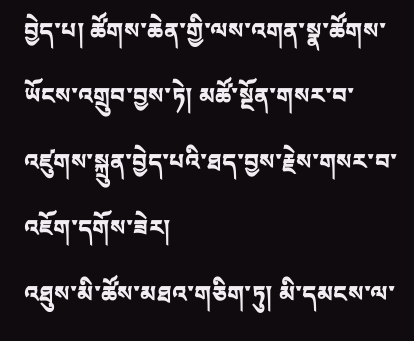བྱེད་པ། ཚོགས་ཆེན་གྱི་ལས་འགན་སྣ་ཚོགས་ཡོངས་འགྲུབ་བྱས་ཏེ། མཚོ་སྔོན་གསར་བ་འཛུགས་སྐྲུན་བྱེད་པའི་ཐད་བྱས་རྗེས་གསར་བ་འཇོག་དགོས་ཟེར།
འཐུས་མི་ཚོས་མཐའ་གཅིག་ཏུ། མི་དམངས་ལ་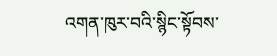འགན་ཁུར་བའི་སྙིང་སྟོབས་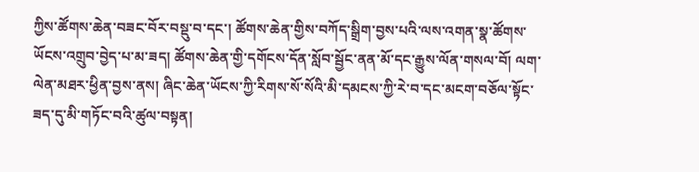ཀྱིས་ཚོགས་ཆེན་བཟང་བོར་བསྡུ་བ་དང་། ཚོགས་ཆེན་གྱིས་བཀོད་སྒྲིག་བྱས་པའི་ལས་འགན་སྣ་ཚོགས་ཡོངས་འགྲུབ་བྱེད་པ་མ་ཟད། ཚོགས་ཆེན་གྱི་དགོངས་དོན་སློབ་སྦྱོང་ནན་མོ་དང་རྒྱུས་ལོན་གསལ་བོ། ལག་ལེན་མཐར་ཕྱིན་བྱས་ནས། ཞིང་ཆེན་ཡོངས་ཀྱི་རིགས་སོ་སོའི་མི་དམངས་ཀྱི་རེ་བ་དང་མངག་བཅོལ་སྟོང་ཟད་དུ་མི་གཏོང་བའི་ཚུལ་བསྟན།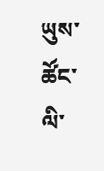ཡུས་ཚོང་ལི་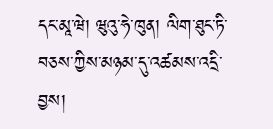དང་མཱ་ཝེ། ཝུའུ་ཧེ་ཁུན། ལིག་ཐུང་ཏི་བཅས་ཀྱིས་མཉམ་དུ་འཚམས་འདྲི་བྱས།